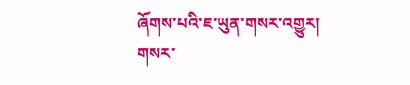ཞོགས་པའི་ཇ་ཡུན་གསར་འགྱུར།
གསར་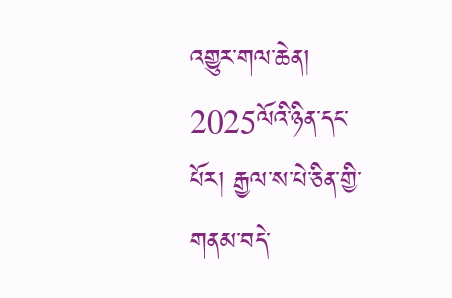འགྱུར་གལ་ཆེན།
2025ལོའི་ཉིན་དང་པོར། རྒྱལ་ས་པེ་ཅིན་གྱི་གནམ་བདེ་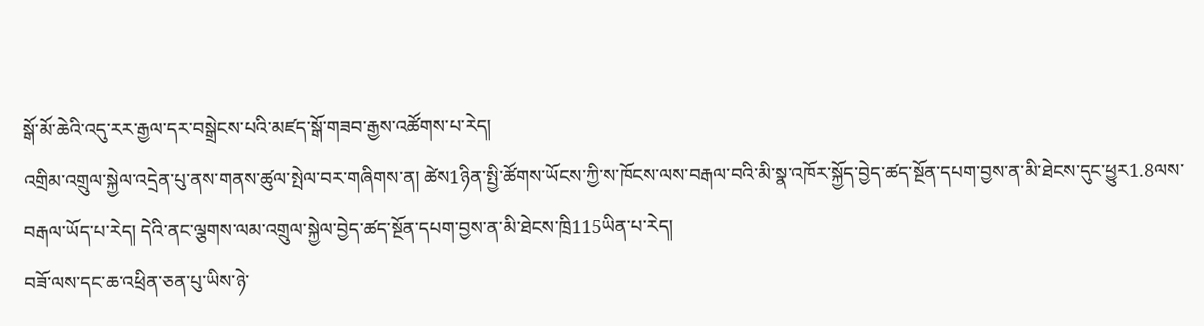སྒོ་མོ་ཆེའི་འདུ་རར་རྒྱལ་དར་བསྒྲེངས་པའི་མཛད་སྒོ་གཟབ་རྒྱས་འཚོགས་པ་རེད།
འགྲིམ་འགྲུལ་སྐྱེལ་འདྲེན་པུ་ནས་གནས་ཚུལ་སྤེལ་བར་གཞིགས་ན། ཚེས1ཉིན་སྤྱི་ཚོགས་ཡོངས་ཀྱི་ས་ཁོངས་ལས་བརྒལ་བའི་མི་སྣ་འཁོར་སྐྱོད་བྱེད་ཚད་སྔོན་དཔག་བྱས་ན་མི་ཐེངས་དུང་ཕྱུར1.8ལས་བརྒལ་ཡོད་པ་རེད། དེའི་ནང་ལྕགས་ལམ་འགྲུལ་སྐྱེལ་བྱེད་ཚད་སྔོན་དཔག་བྱས་ན་མི་ཐེངས་ཁྲི115ཡིན་པ་རེད།
བཟོ་ལས་དང་ཆ་འཕྲིན་ཅན་པུ་ཡིས་ཉེ་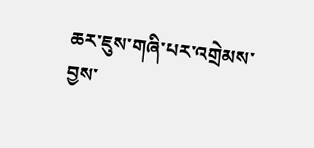ཆར་ཇུས་གཞི་པར་འགྲེམས་བྱས་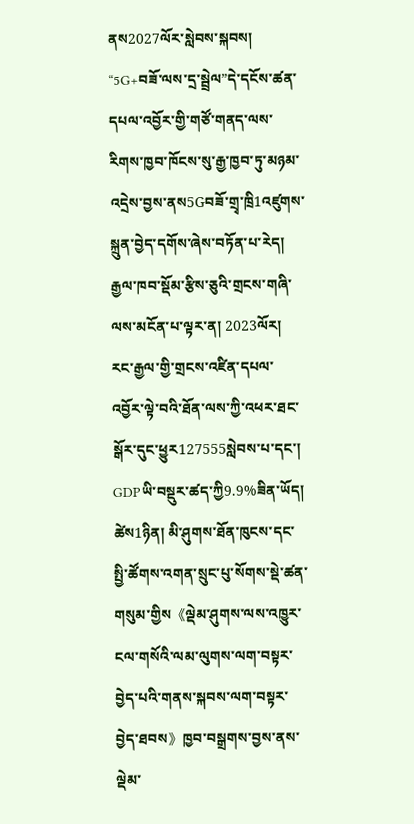ནས2027ལོར་སླེབས་སྐབས། “5G+བཟོ་ལས་དྲ་སྦྲེལ”དེ་དངོས་ཚན་དཔལ་འབྱོར་གྱི་གཙོ་གནད་ལས་རིགས་ཁྱབ་ཁོངས་སུ་རྒྱ་ཁྱབ་ཏུ་མཉམ་འདྲེས་བྱས་ནས5Gབཟོ་གྲྭ་ཁྲི1འཛུགས་སྐྲུན་བྱེད་དགོས་ཞེས་བཏོན་པ་རེད།
རྒྱལ་ཁབ་སྡོམ་རྩིས་ཅུའི་གྲངས་གཞི་ལས་མངོན་པ་ལྟར་ན། 2023ལོར། རང་རྒྱལ་གྱི་གྲངས་འཛིན་དཔལ་འབྱོར་ལྟེ་བའི་ཐོན་ལས་ཀྱི་འཕར་ཐང་སྒོར་དུང་ཕྱུར127555སླེབས་པ་དང་། GDPཡི་བསྡུར་ཚད་ཀྱི9.9%ཟིན་ཡོད།
ཚེས1ཉིན། མི་ཤུགས་ཐོན་ཁུངས་དང་སྤྱི་ཚོགས་འགན་སྲུང་པུ་སོགས་སྡེ་ཚན་གསུམ་གྱིས《ལྡེམ་ཤུགས་ལས་འཁྱུར་ངལ་གསོའི་ལམ་ལུགས་ལག་བསྟར་བྱེད་པའི་གནས་སྐབས་ལག་བསྟར་བྱེད་ཐབས》ཁྱབ་བསྒྲགས་བྱས་ནས་ལྡེམ་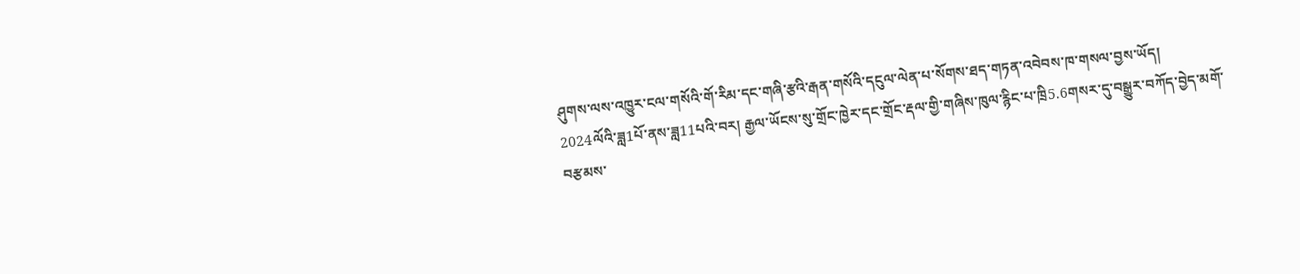ཤུགས་ལས་འཁྱུར་ངལ་གསོའི་གོ་རིམ་དང་གཞི་རྩའི་རྒན་གསོའི་དངུལ་ལེན་པ་སོགས་ཐད་གཏན་འབེབས་ཁ་གསལ་བྱས་ཡོད།
2024ལོའི་ཟླ1པོ་ནས་ཟླ11པའི་བར། རྒྱལ་ཡོངས་སུ་གྲོང་ཁྱེར་དང་གྲོང་རྡལ་གྱི་གཞིས་ཁུལ་རྙིང་པ་ཁྲི5.6གསར་དུ་བསྒྱུར་བཀོད་བྱེད་མགོ་བརྩམས་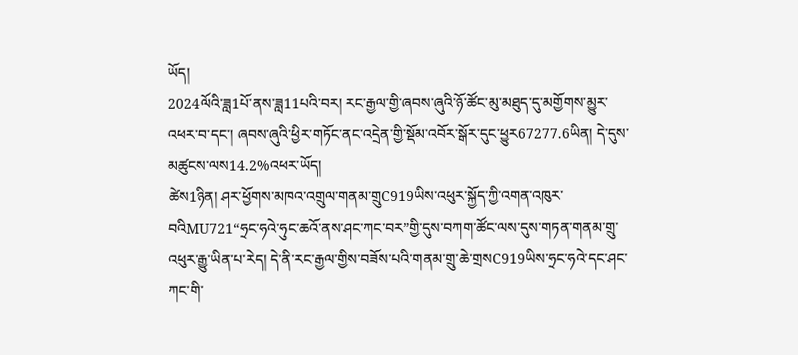ཡོད།
2024ལོའི་ཟླ1པོ་ནས་ཟླ11པའི་བར། རང་རྒྱལ་གྱི་ཞབས་ཞུའི་ཉོ་ཚོང་མུ་མཐུད་དུ་མགྱོགས་མྱུར་འཕར་བ་དང་། ཞབས་ཞུའི་ཕྱིར་གཏོང་ནང་འདྲེན་གྱི་སྡོམ་འབོར་སྒོར་དུང་ཕྱུར67277.6ཡིན། དེ་དུས་མཚུངས་ལས14.2%འཕར་ཡོད།
ཚེས1ཉིན། ཤར་ཕྱོགས་མཁའ་འགྲུལ་གནམ་གྲུC919ཡིས་འཕུར་སྐྱོད་ཀྱི་འགན་འཁུར་བའིMU721“ཧྲང་ཧའེ་ཧུང་ཆའོ་ནས་ཤང་ཀང་བར”གྱི་དུས་བཀག་ཚོང་ལས་དུས་གཏན་གནམ་གྲུ་འཕུར་རྒྱུ་ཡིན་པ་རེད། དེ་ནི་རང་རྒྱལ་གྱིས་བཟོས་པའི་གནམ་གྲུ་ཆེ་གྲསC919ཡིས་ཧྲང་ཧའེ་དང་ཤང་ཀང་གི་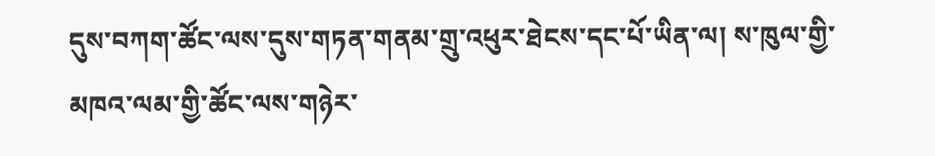དུས་བཀག་ཚོང་ལས་དུས་གཏན་གནམ་གྲུ་འཕུར་ཐེངས་དང་པོ་ཡིན་ལ། ས་ཁུལ་གྱི་མཁའ་ལམ་གྱི་ཚོང་ལས་གཉེར་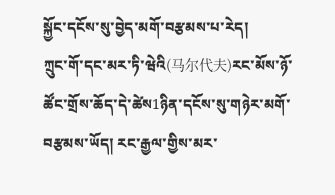སྐྱོང་དངོས་སུ་བྱེད་མགོ་བརྩམས་པ་རེད།
ཀྲུང་གོ་དང་མར་ཏི་ཝེའི(马尔代夫)རང་མོས་ཉོ་ཚོང་གྲོས་ཆོད་དེ་ཚེས1ཉིན་དངོས་སུ་གཉེར་མགོ་བརྩམས་ཡོད། རང་རྒྱལ་གྱིས་མར་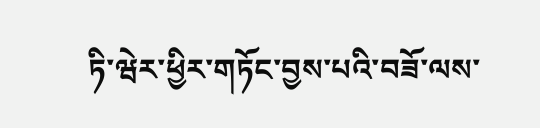ཏི་ཝེར་ཕྱིར་གཏོང་བྱས་པའི་བཟོ་ལས་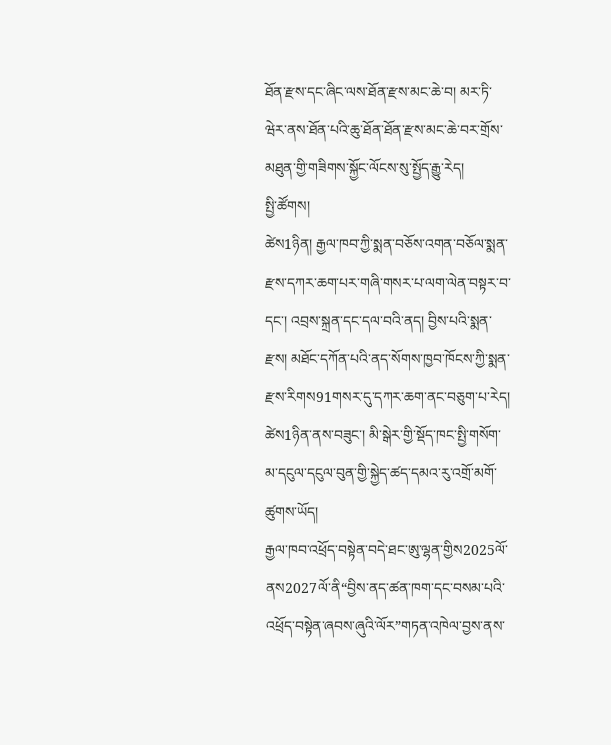ཐོན་རྫས་དང་ཞིང་ལས་ཐོན་རྫས་མང་ཆེ་བ། མར་ཏི་ཝེར་ནས་ཐོན་པའི་ཆུ་ཐོན་ཐོན་རྫས་མང་ཆེ་བར་གྲོས་མཐུན་གྱི་གཟིགས་སྐྱོང་ལོངས་སུ་སྤྱོད་རྒྱུ་རེད།
སྤྱི་ཚོགས།
ཚེས1ཉིན། རྒྱལ་ཁབ་ཀྱི་སྨན་བཅོས་འགན་བཅོལ་སྨན་རྫས་དཀར་ཆག་པར་གཞི་གསར་པ་ལག་ལེན་བསྟར་བ་དང་། འབྲས་སྐྲན་དང་དལ་བའི་ནད། བྱིས་པའི་སྨན་རྫས། མཐོང་དཀོན་པའི་ནད་སོགས་ཁྱབ་ཁོངས་ཀྱི་སྨན་རྫས་རིགས91གསར་དུ་དཀར་ཆག་ནང་བཅུག་པ་རེད།
ཚེས1ཉིན་ནས་བཟུང་། མི་སྒེར་གྱི་སྡོད་ཁང་སྤྱི་གསོག་མ་དངུལ་དངུལ་བུན་གྱི་སྐྱེད་ཚད་དམའ་རུ་འགྲོ་མགོ་ཚུགས་ཡོད།
རྒྱལ་ཁབ་འཕྲོད་བསྟེན་བདེ་ཐང་ཨུ་ལྷན་གྱིས2025ལོ་ནས2027ལོ་ནི“བྱིས་ནད་ཚན་ཁག་དང་བསམ་པའི་འཕྲོད་བསྟེན་ཞབས་ཞུའི་ལོར”གཏན་འཁེལ་བྱས་ནས་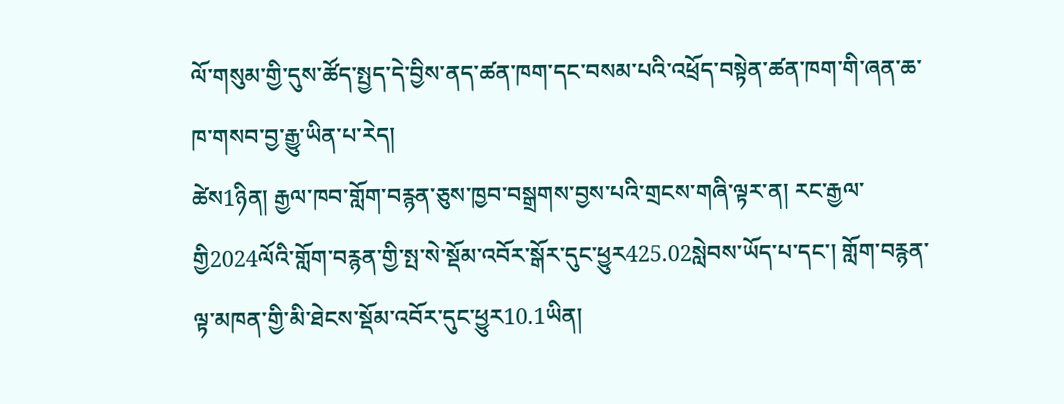ལོ་གསུམ་གྱི་དུས་ཚོད་སྤྱད་དེ་བྱིས་ནད་ཚན་ཁག་དང་བསམ་པའི་འཕྲོད་བསྟེན་ཚན་ཁག་གི་ཞན་ཆ་ཁ་གསབ་བྱ་རྒྱུ་ཡིན་པ་རེད།
ཚེས1ཉིན། རྒྱལ་ཁབ་གློག་བརྙན་ཅུས་ཁྱབ་བསྒྲགས་བྱས་པའི་གྲངས་གཞི་ལྟར་ན། རང་རྒྱལ་གྱི2024ལོའི་གློག་བརྙན་གྱི་སྤ་སེ་སྡོམ་འབོར་སྒོར་དུང་ཕྱུར425.02སླེབས་ཡོད་པ་དང་། གློག་བརྙན་ལྟ་མཁན་གྱི་མི་ཐེངས་སྡོམ་འབོར་དུང་ཕྱུར10.1ཡིན།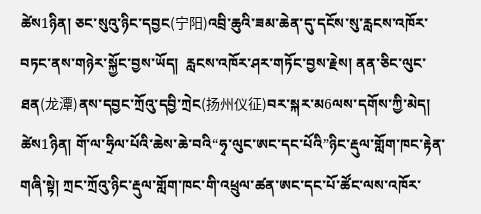ཚེས1ཉིན། ཅང་སུའུ་ཉིང་དབྱང(宁阳)འབྲི་ཆུའི་ཟམ་ཆེན་དུ་དངོས་སུ་རླངས་འཁོར་བཏང་ནས་གཉེར་སྐྱོང་བྱས་ཡོད།  རླངས་འཁོར་ཤར་གཏོང་བྱས་རྗེས། ནན་ཅིང་ལུང་ཐན(龙潭)ནས་དབྱང་ཀྲོའུ་དབྱི་ཀྲེང(扬州仪征)བར་སྐར་མ6ལས་དགོས་ཀྱི་མེད།
ཚེས1ཉིན། གོ་ལ་ཧྲིལ་པོའི་ཆེས་ཆེ་བའི“ཧྭ་ལུང་ཨང་དང་པོའི”ཉིང་རྡུལ་གློག་ཁང་རྟེན་གཞི་སྟེ། ཀྲང་ཀྲོའུ་ཉིང་རྡུལ་གློག་ཁང་གི་འཕྲུལ་ཚན་ཨང་དང་པོ་ཚོང་ལས་འཁོར་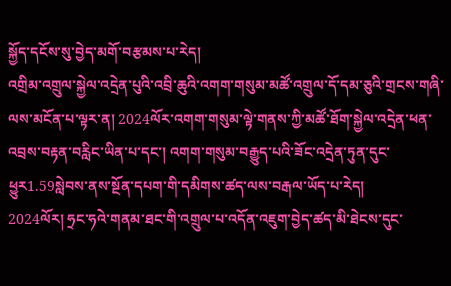སྐྱོད་དངོས་སུ་བྱེད་མགོ་བརྩམས་པ་རེད།
འགྲིམ་འགྲུལ་སྐྱེལ་འདྲེན་པུའི་འབྲི་ཆུའི་འགག་གསུམ་མཚོ་འགྲུལ་དོ་དམ་ཅུའི་གྲངས་གཞི་ལས་མངོན་པ་ལྟར་ན། 2024ལོར་འགག་གསུམ་ལྟེ་གནས་ཀྱི་མཚོ་ཐོག་སྐྱེལ་འདྲེན་ཕན་འབྲས་བརྟན་བརླིང་ཡིན་པ་དང་། འགག་གསུམ་བརྒྱུད་པའི་ཟོང་འདྲེན་ཏུན་དུང་ཕྱུར1.59སླེབས་ནས་སྔོན་དཔག་གི་དམིགས་ཚད་ལས་བརྒལ་ཡོད་པ་རེད།
2024ལོར། ཧྲང་ཧའེ་གནམ་ཐང་གི་འགྲུལ་པ་འདོན་འཇུག་བྱེད་ཚད་མི་ཐེངས་དུང་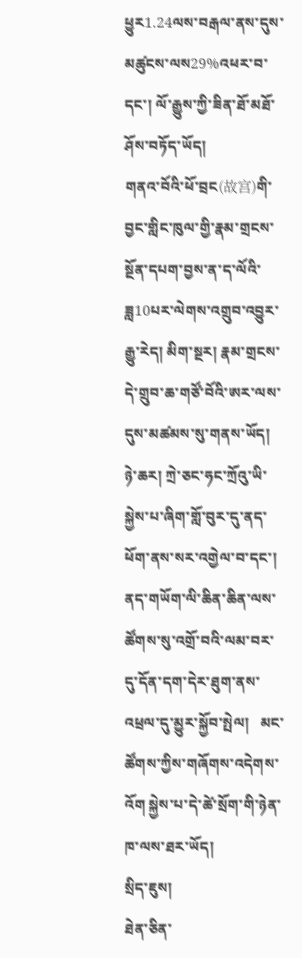ཕྱུར1.24ལས་བརྒལ་ནས་དུས་མཚུངས་ལས29%འཕར་བ་དང་། ལོ་རྒྱུས་ཀྱི་ཟིན་ཐོ་མཐོ་ཤོས་བཏོད་ཡོད།
གནའ་བོའི་ཕོ་བྲང(故宫)གི་བྱང་གླིང་ཁུལ་གྱི་རྣམ་གྲངས་སྔོན་དཔག་བྱས་ན་ད་ལོའི་ཟླ10པར་ལེགས་འགྲུབ་འབྱུར་རྒྱུ་རེད། མིག་སྔར། རྣམ་གྲངས་དེ་གྲུབ་ཆ་གཙོ་བོའི་ཨར་ལས་དུས་མཚམས་སུ་གནས་ཡོད།
ཉེ་ཆར། ཀྲེ་ཅང་ཧང་ཀྲོའུ་ཡི་སྐྱེས་པ་ཞིག་གློ་བུར་དུ་ནད་ཕོག་ནས་སར་འགྱེལ་བ་དང་། ནད་གཡོག་ལི་ཆིན་ཆིན་ལས་ཚོགས་སུ་འགྲོ་བའི་ལམ་བར་དུ་དོན་དག་དེར་ཐུག་ནས་འཕྲལ་དུ་མྱུར་སྐྱོབ་སྤེལ།   མང་ཚོགས་ཀྱིས་གཞོགས་འདེགས་འོག སྐྱེས་པ་དེ་ཚེ་སྲོག་གི་ཉེན་ཁ་ལས་ཐར་ཡོད།
སྲིད་ཇུས།
ཐེན་ཅིན་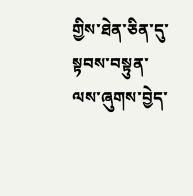གྱིས་ཐེན་ཅིན་དུ་སྟབས་བསྟུན་ལས་ཞུགས་བྱེད་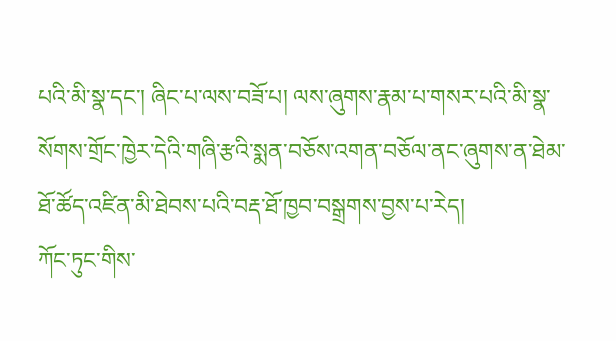པའི་མི་སྣ་དང་། ཞིང་པ་ལས་བཟོ་པ། ལས་ཞུགས་རྣམ་པ་གསར་པའི་མི་སྣ་སོགས་གྲོང་ཁྱེར་དེའི་གཞི་རྩའི་སྨན་བཅོས་འགན་བཅོལ་ནང་ཞུགས་ན་ཐེམ་ཐོ་ཚོད་འཛིན་མི་ཐེབས་པའི་བརྡ་ཐོ་ཁྱབ་བསྒྲགས་བྱས་པ་རེད།
ཀོང་ཏུང་གིས་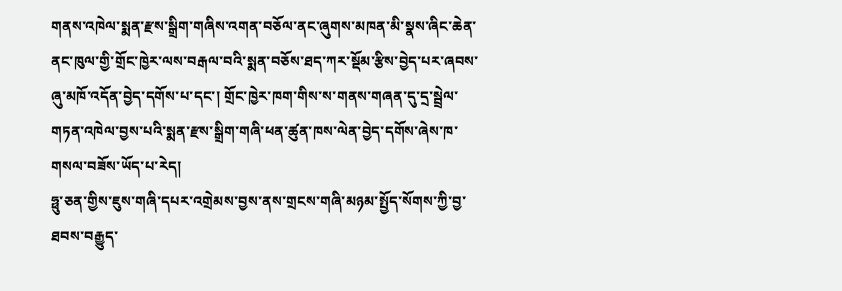གནས་འཁེལ་སྨན་རྫས་སྒྲིག་གཞིས་འགན་བཅོལ་ནང་ཞུགས་མཁན་མི་སྣས་ཞིང་ཆེན་ནང་ཁུལ་གྱི་གྲོང་ཁྱེར་ལས་བརྒལ་བའི་སྨན་བཅོས་ཐད་ཀར་སྡོམ་རྩིས་བྱེད་པར་ཞབས་ཞུ་མཁོ་འདོན་བྱེད་དགོས་པ་དང་། གྲོང་ཁྱེར་ཁག་གིས་ས་གནས་གཞན་དུ་དྲ་སྦྲེལ་གཏན་འཁེལ་བྱས་པའི་སྨན་རྫས་སྒྲིག་གཞི་ཕན་ཚུན་ཁས་ལེན་བྱེད་དགོས་ཞེས་ཁ་གསལ་བཟོས་ཡོད་པ་རེད།
ཧྥུ་ཅན་གྱིས་ཇུས་གཞི་དཔར་འགྲེམས་བྱས་ནས་གྲངས་གཞི་མཉམ་སྤྱོད་སོགས་ཀྱི་བྱ་ཐབས་བརྒྱུད་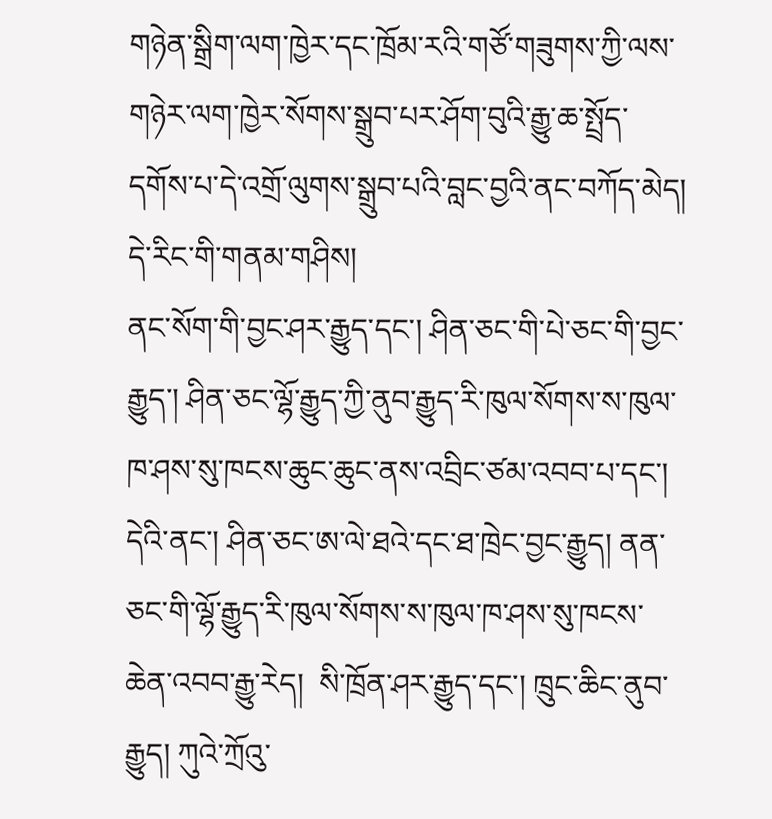གཉེན་སྒྲིག་ལག་ཁྱེར་དང་ཁྲོམ་རའི་གཙོ་གཟུགས་ཀྱི་ལས་གཉེར་ལག་ཁྱེར་སོགས་སྒྲུབ་པར་ཤོག་བུའི་རྒྱུ་ཆ་སྤྲོད་དགོས་པ་དེ་འགྲོ་ལུགས་སྒྲུབ་པའི་བླང་བྱའི་ནང་བཀོད་མེད།
དེ་རིང་གི་གནམ་གཤིས།
ནང་སོག་གི་བྱང་ཤར་རྒྱུད་དང་། ཤིན་ཅང་གི་པེ་ཅང་གི་བྱང་རྒྱུད་། ཤིན་ཅང་ལྷོ་རྒྱུད་ཀྱི་ནུབ་རྒྱུད་རི་ཁུལ་སོགས་ས་ཁུལ་ཁ་ཤས་སུ་ཁངས་ཆུང་ཆུང་ནས་འབྲིང་ཙམ་འབབ་པ་དང་། དེའི་ནང་། ཤིན་ཅང་ཨ་ལེ་ཐའེ་དང་ཐ་ཁྲེང་བྱང་རྒྱུད། ནན་ཅང་གི་ལྷོ་རྒྱུད་རི་ཁུལ་སོགས་ས་ཁུལ་ཁ་ཤས་སུ་ཁངས་ཆེན་འབབ་རྒྱུ་རེད།  སི་ཁྲོན་ཤར་རྒྱུད་དང་། ཁྲུང་ཆིང་ནུབ་རྒྱུད། ཀུའེ་ཀྲོའུ་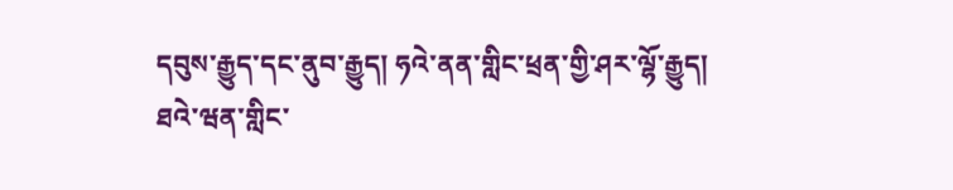དབུས་རྒྱུད་དང་ནུབ་རྒྱུད། ཧའེ་ནན་གླིང་ཕྲན་གྱི་ཤར་ལྷོ་རྒྱུད། ཐའེ་ཝན་གླིང་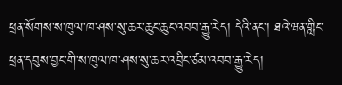ཕྲན་སོགས་ས་ཁུལ་ཁ་ཤས་སུ་ཆར་ཆུང་ཆུང་འབབ་རྒྱུ་རེད། དེའི་ནང་། ཐའེ་ཝན་གླིང་ཕྲན་དབུས་བྱང་གི་ས་ཁུལ་ཁ་ཤས་སུ་ཆར་འབྲིང་ཙམ་འབབ་རྒྱུ་རེད།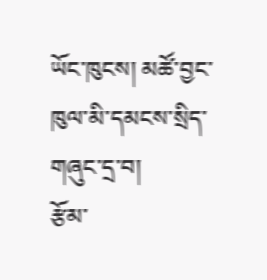ཡོང་ཁུངས། མཚོ་བྱང་ཁུལ་མི་དམངས་སྲིད་གཞུང་དྲ་བ།
རྩོམ་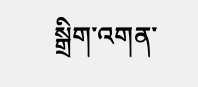སྒྲིག་འགན་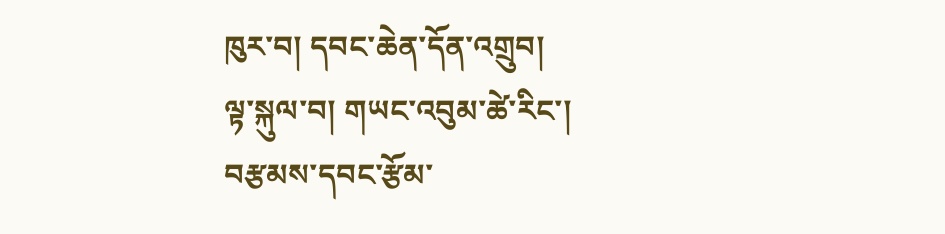ཁུར་བ། དབང་ཆེན་དོན་འགྲུབ།
ལྟ་སྐུལ་བ། གཡང་འབུམ་ཚེ་རིང་།
བརྩམས་དབང་རྩོམ་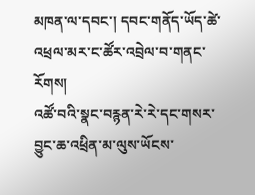མཁན་ལ་དབང་། དབང་གནོད་ཡོད་ཚེ་འཕྲལ་མར་ང་ཚོར་འབྲེལ་བ་གནང་རོགས།
འཚོ་བའི་སྣང་བརྙན་རེ་རེ་དང་གསར་བྱུང་ཆ་འཕྲིན་མ་ལུས་ཡོངས་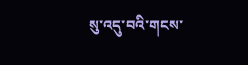སུ་འདུ་བའི་གངས་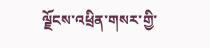ལྗོངས་འཕྲིན་གསར་གྱི་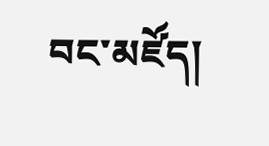བང་མཛོད།